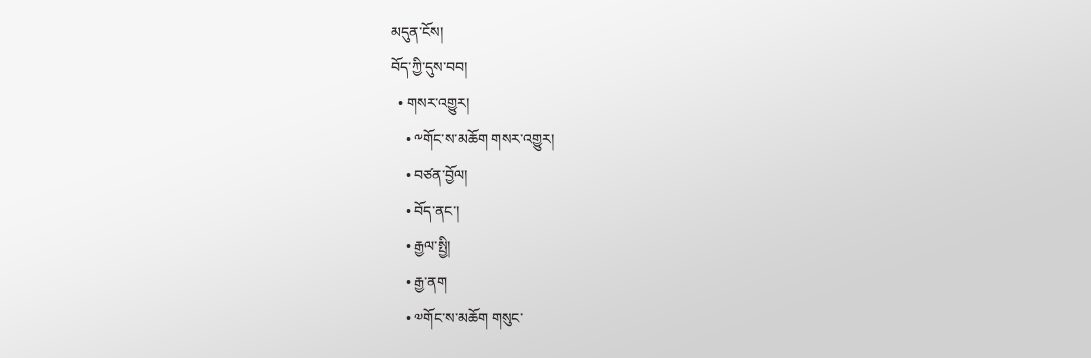མདུན་ངོས།
བོད་ཀྱི་དུས་བབ།
  • གསར་འགྱུར།
    • ༸གོང་ས་མཆོག གསར་འགྱུར།
    • བཙན་བྱོལ།
    • བོད་ནང་།
    • རྒྱལ་སྤྱི།
    • རྒྱ་ནག
    • ༧གོང་ས་མཆོག གསུང་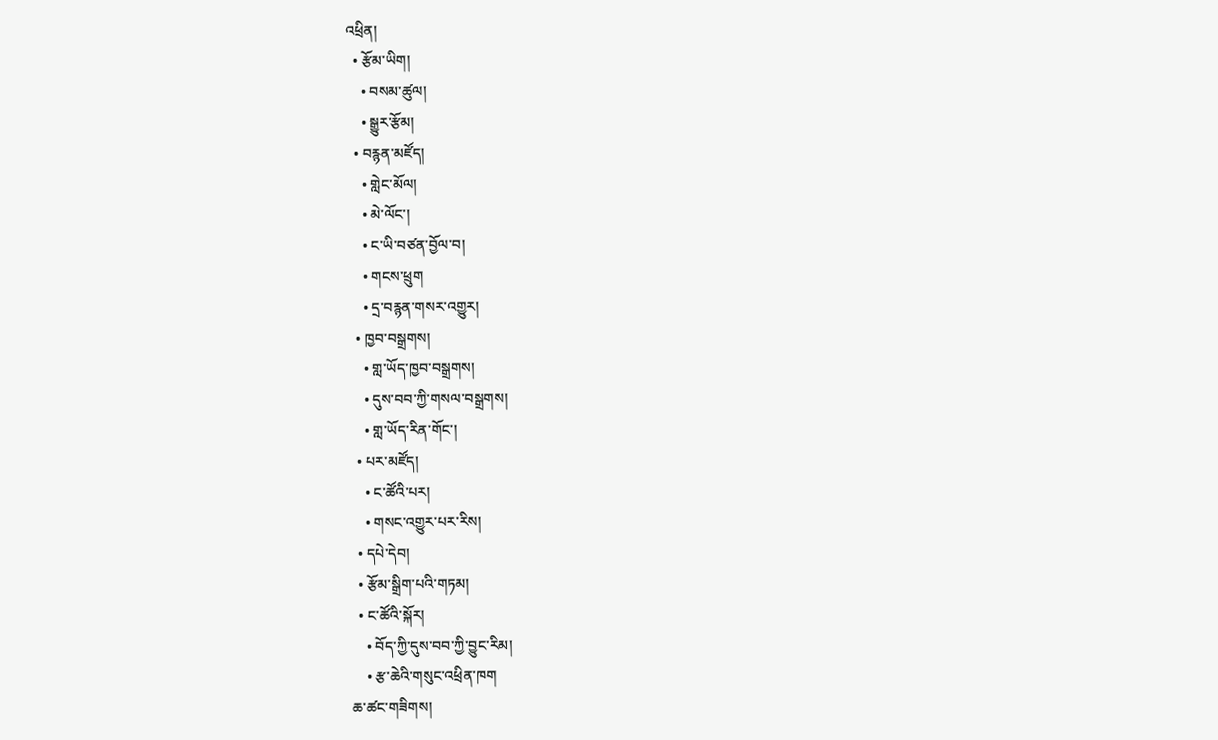འཕྲིན།
  • རྩོམ་ཡིག།
    • བསམ་ཚུལ།
    • སྒྱུར་རྩོམ།
  • བརྙན་མཛོད།
    • གླེང་མོལ།
    • མེ་ལོང་།
    • ང་ཡི་བཙན་བྱོལ་བ།
    • གངས་ཕྲུག
    • དྲ་བརྙན་གསར་འགྱུར།
  • ཁྱབ་བསྒྲགས།
    • གླ་ཡོད་ཁྱབ་བསྒྲགས།
    • དུས་བབ་ཀྱི་གསལ་བསྒྲགས།
    • གླ་ཡོད་རིན་གོང་།
  • པར་མཛོད།
    • ང་ཚོའི་པར།
    • གསང་འགྱུར་པར་རིས།
  • དཔེ་དེབ།
  • རྩོམ་སྒྲིག་པའི་གཏམ།
  • ང་ཚོའི་སྐོར།
    • བོད་ཀྱི་དུས་བབ་ཀྱི་བྱུང་རིམ།
    • རྩ་ཆེའི་གསུང་འཕྲིན་ཁག
ཆ་ཚང་གཟིགས།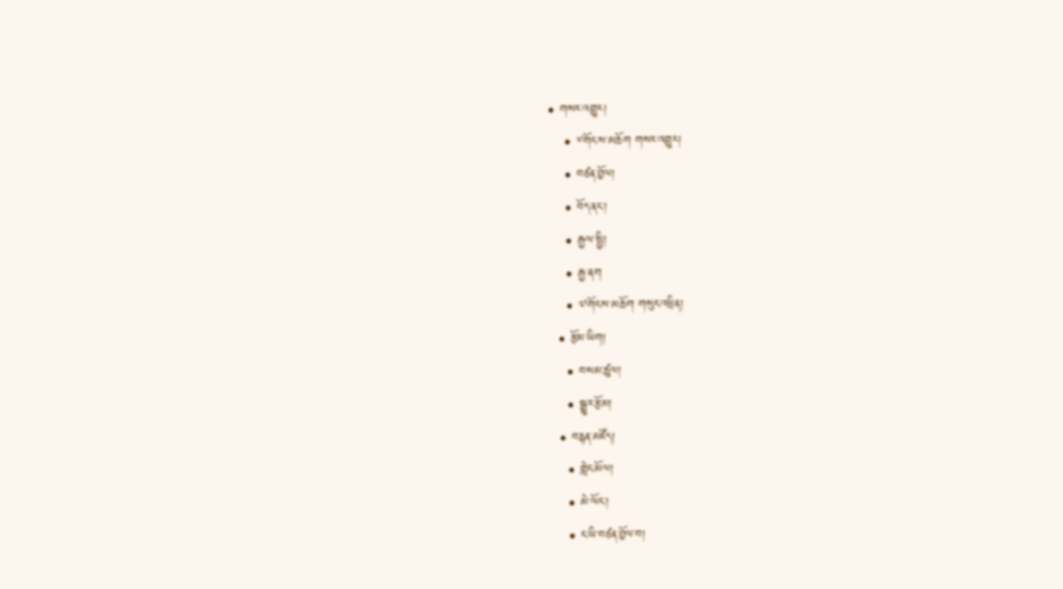• གསར་འགྱུར།
    • ༸གོང་ས་མཆོག གསར་འགྱུར།
    • བཙན་བྱོལ།
    • བོད་ནང་།
    • རྒྱལ་སྤྱི།
    • རྒྱ་ནག
    • ༧གོང་ས་མཆོག གསུང་འཕྲིན།
  • རྩོམ་ཡིག།
    • བསམ་ཚུལ།
    • སྒྱུར་རྩོམ།
  • བརྙན་མཛོད།
    • གླེང་མོལ།
    • མེ་ལོང་།
    • ང་ཡི་བཙན་བྱོལ་བ།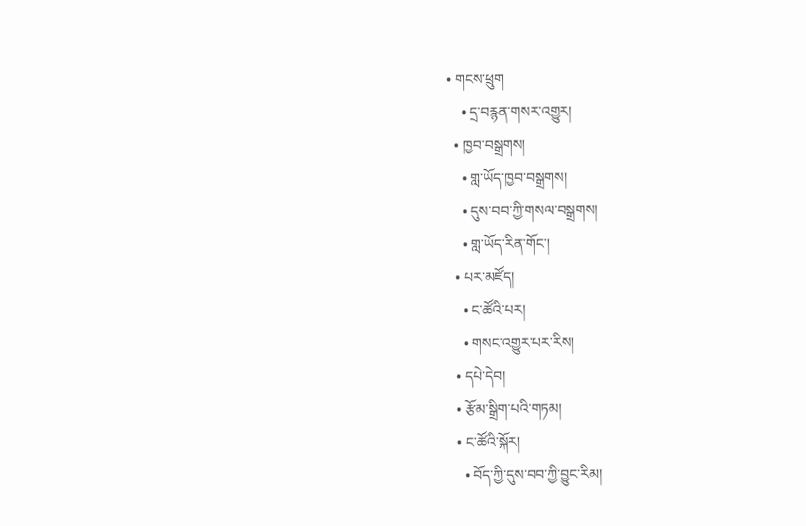• གངས་ཕྲུག
    • དྲ་བརྙན་གསར་འགྱུར།
  • ཁྱབ་བསྒྲགས།
    • གླ་ཡོད་ཁྱབ་བསྒྲགས།
    • དུས་བབ་ཀྱི་གསལ་བསྒྲགས།
    • གླ་ཡོད་རིན་གོང་།
  • པར་མཛོད།
    • ང་ཚོའི་པར།
    • གསང་འགྱུར་པར་རིས།
  • དཔེ་དེབ།
  • རྩོམ་སྒྲིག་པའི་གཏམ།
  • ང་ཚོའི་སྐོར།
    • བོད་ཀྱི་དུས་བབ་ཀྱི་བྱུང་རིམ།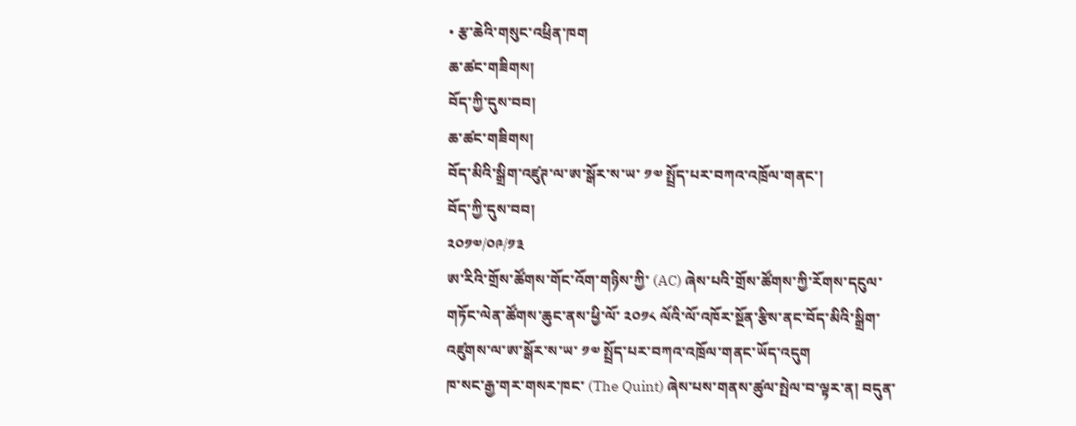• རྩ་ཆེའི་གསུང་འཕྲིན་ཁག
ཆ་ཚང་གཟིགས།
བོད་ཀྱི་དུས་བབ།
ཆ་ཚང་གཟིགས།
བོད་མིའི་སྒྲིག་འཛུཊ་ལ་ཨ་སྒོར་ས་ཡ་ ༡༧ སྤྲོད་པར་བཀའ་འཁྲོལ་གནང་།
བོད་ཀྱི་དུས་བབ།
༢༠༡༧/༠༩/༡༣
ཨ་རིའི་གྲོས་ཚོགས་གོང་འོག་གཉིས་ཀྱི་ (AC) ཞེས་པའི་གྲོས་ཚོགས་ཀྱི་རོགས་དངུལ་གཏོང་ལེན་ཚོགས་ཆུང་ནས་ཕྱི་ལོ་ ༢༠༡༨ ལོའི་ལོ་འཁོར་སྔོན་རྩིས་ནང་བོད་མིའི་སྒྲིག་འཛུགས་ལ་ཨ་སྒོར་ས་ཡ་ ༡༧ སྤྲོད་པར་བཀའ་འཁྲོལ་གནང་ཡོད་འདུག
ཁ་སང་རྒྱ་གར་གསར་ཁང་ (The Quint) ཞེས་པས་གནས་ཚུལ་སྤེལ་བ་ལྟར་ན། བདུན་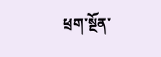ཕྲག་སྔོན་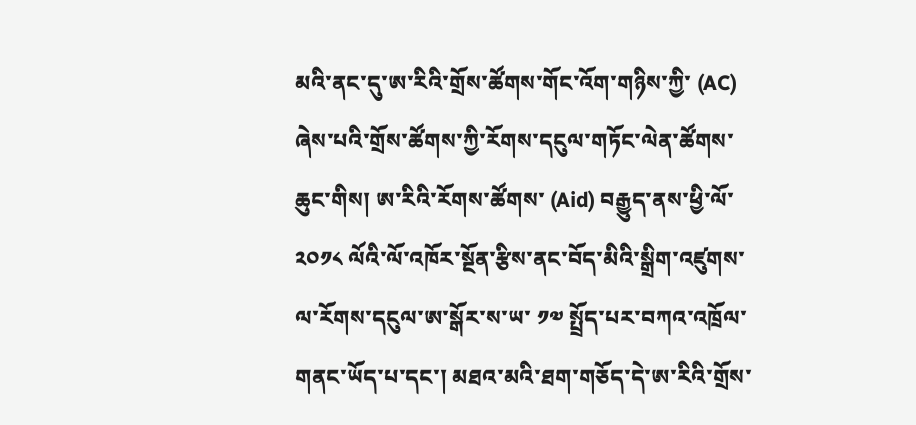མའི་ནང་དུ་ཨ་རིའི་གྲོས་ཚོགས་གོང་འོག་གཉིས་ཀྱི་ (AC) ཞེས་པའི་གྲོས་ཚོགས་ཀྱི་རོགས་དངུལ་གཏོང་ལེན་ཚོགས་ཆུང་གིས། ཨ་རིའི་རོགས་ཚོགས་ (Aid) བརྒྱུད་ནས་ཕྱི་ལོ་ ༢༠༡༨ ལོའི་ལོ་འཁོར་སྔོན་རྩིས་ནང་བོད་མིའི་སྒྲིག་འཛུགས་ལ་རོགས་དངུལ་ཨ་སྒོར་ས་ཡ་ ༡༧ སྤྲོད་པར་བཀའ་འཁྲོལ་གནང་ཡོད་པ་དང་། མཐའ་མའི་ཐག་གཅོད་དེ་ཨ་རིའི་གྲོས་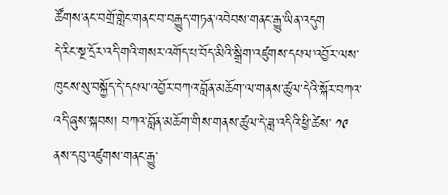ཚོགས་ནང་བགྲོ་གླེང་གནང་བ་བརྒྱུད་གཏན་འབེབས་གནང་རྒྱུ་ཡིན་འདུག
དེ་རིང་སྔ་དྲོར་འདི་གའི་གསར་འགོད་པ་བོད་མིའི་སྒྲིག་འཛུགས་དཔལ་འབྱོར་ལས་ཁུངས་སུ་བསྐྱོད་དེ་དཔལ་འབྱོར་བཀའ་བློན་མཆོག་ལ་གནས་ཚུལ་དེའི་སྐོར་བཀའ་འདི་ཞུས་སྐབས། བཀའ་བློན་མཆོག་གིས་གནས་ཚུལ་དེ་ཟླ་འདིའི་ཕྱི་ཚེས་ ༡༩ ནས་དབུ་འཛུགས་གནང་རྒྱུ་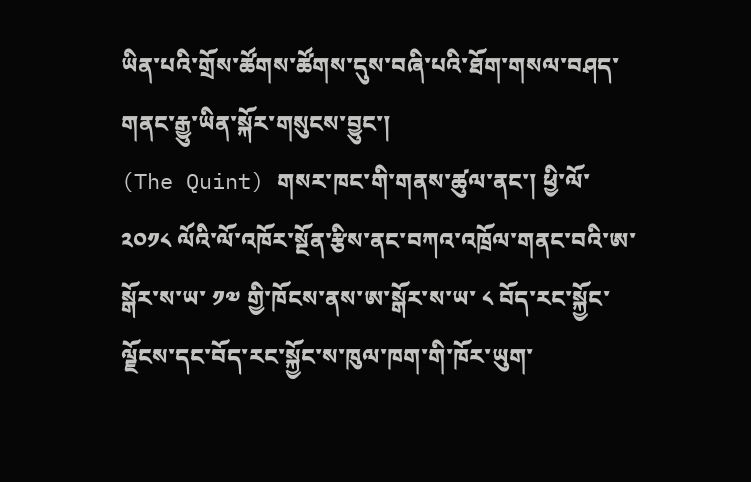ཡིན་པའི་གྲོས་ཚོགས་ཚོགས་དུས་བཞི་པའི་ཐོག་གསལ་བཤད་གནང་རྒྱུ་ཡིན་སྐོར་གསུངས་བྱུང་།
(The Quint) གསར་ཁང་གི་གནས་ཚུལ་ནང་། ཕྱི་ལོ་ ༢༠༡༨ ལོའི་ལོ་འཁོར་སྔོན་རྩིས་ནང་བཀའ་འཁྲོལ་གནང་བའི་ཨ་སྒོར་ས་ཡ་ ༡༧ གྱི་ཁོངས་ནས་ཨ་སྒོར་ས་ཡ་ ༨ བོད་རང་སྐྱོང་ལྗོངས་དང་བོད་རང་སྐྱོང་ས་ཁུལ་ཁག་གི་ཁོར་ཡུག་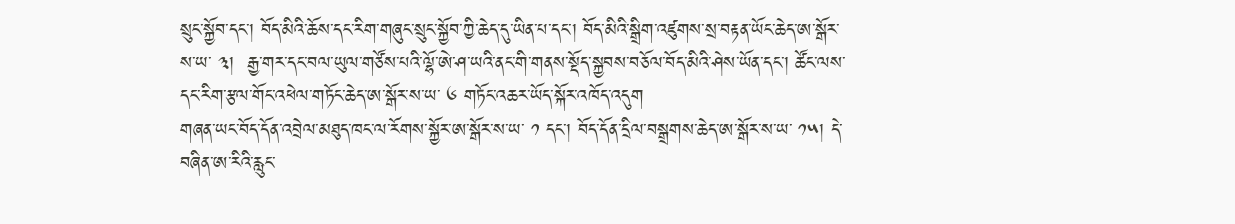སྲུང་སྐྱོབ་དང་། བོད་མིའི་ཆོས་དང་རིག་གཞུང་སྲུང་སྐྱོབ་ཀྱི་ཆེད་དུ་ཡིན་པ་དང་། བོད་མིའི་སྒྲིག་འཛུགས་སྲ་བརྟན་ཡོང་ཆེད་ཨ་སྒོར་ས་ཡ་ ༣།  རྒྱ་གར་དང་བལ་ཡུལ་གཙོས་པའི་ལྷོ་ཨེ་ཤ་ཡའི་ནང་གི་གནས་སྡོད་སྐྱབས་བཅོལ་བོད་མིའི་ཤེས་ཡོན་དང་། ཚོང་ལས་དང་རིག་རྩལ་གོང་འཕེལ་གཏོང་ཆེད་ཨ་སྒོར་ས་ཡ་ ༦ གཏོང་འཆར་ཡོད་སྐོར་འཁོད་འདུག
གཞན་ཡང་བོད་དོན་འབྲེལ་མཐུད་ཁང་ལ་རོགས་སྐྱོར་ཨ་སྒོར་ས་ཡ་ ༡ དང་། བོད་དོན་དྲིལ་བསྒྲགས་ཆེད་ཨ་སྒོར་ས་ཡ་ ༡༥། དེ་བཞིན་ཨ་རིའི་རླུང་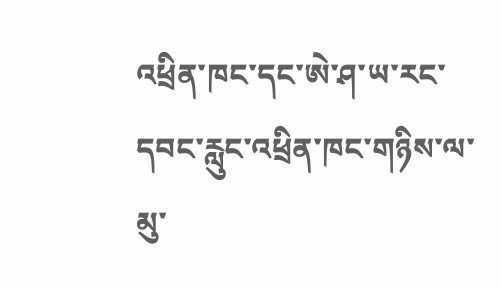འཕྲིན་ཁང་དང་ཨེ་ཤ་ཡ་རང་དབང་རླུང་འཕྲིན་ཁང་གཉིས་ལ་མུ་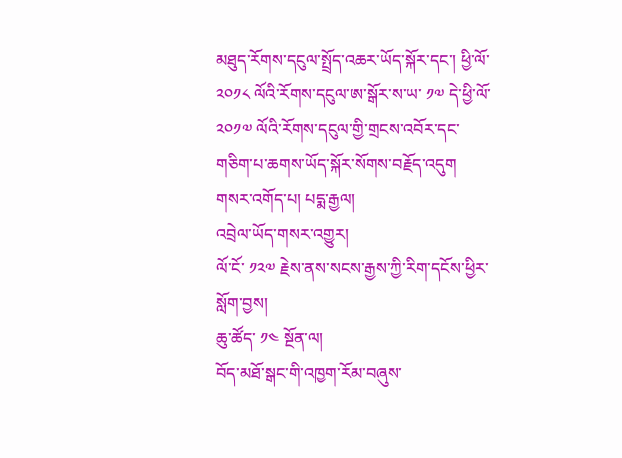མཐུད་རོགས་དངུལ་སྤྲོད་འཆར་ཡོད་སྐོར་དང་། ཕྱི་ལོ་ ༢༠༡༨ ལོའི་རོགས་དངུལ་ཨ་སྒོར་ས་ཡ་ ༡༧ དེ་ཕྱི་ལོ་ ༢༠༡༧ ལོའི་རོགས་དངུལ་གྱི་གྲངས་འབོར་དང་གཅིག་པ་ཆགས་ཡོད་སྐོར་སོགས་བརྗོད་འདུག
གསར་འགོད་པ། པདྨ་རྒྱལ།
འབྲེལ་ཡོད་གསར་འགྱུར།
ལོ་ངོ་ ༡༢༧ རྗེས་ནས་སངས་རྒྱས་ཀྱི་རིག་དངོས་ཕྱིར་སློག་བྱས།
ཆུ་ཚོད་ ༡༤ སྔོན་ལ།
བོད་མཐོ་སྒང་གི་འཁྱག་རོམ་བཞུས་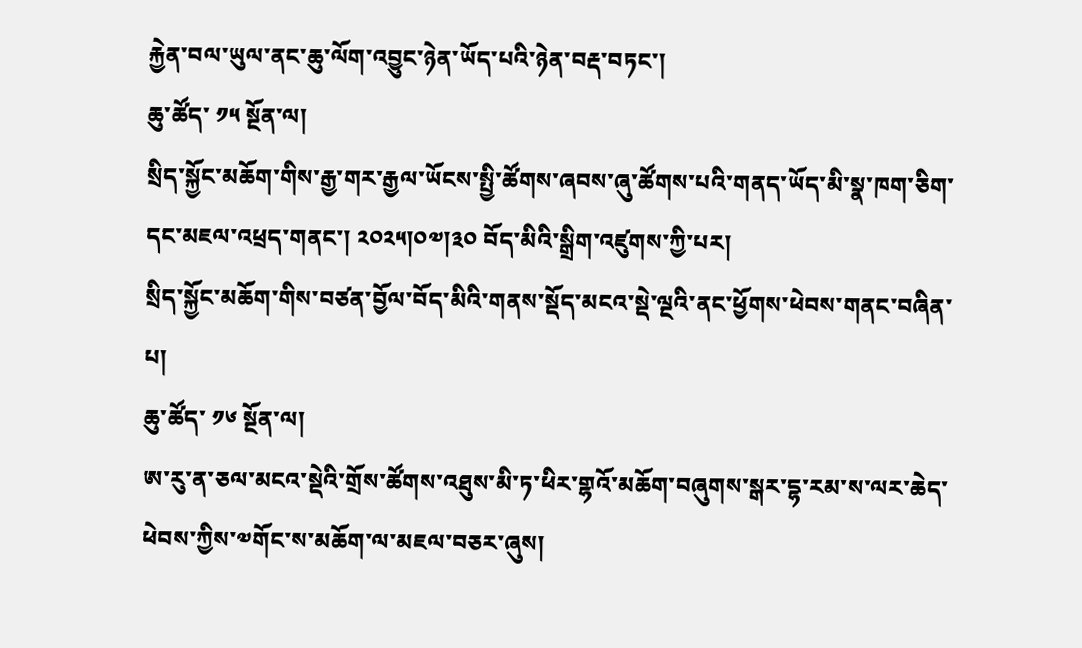རྐྱེན་བལ་ཡུལ་ནང་ཆུ་ལོག་འབྱུང་ཉེན་ཡོད་པའི་ཉེན་བརྡ་བཏང་།
ཆུ་ཚོད་ ༡༥ སྔོན་ལ།
སྲིད་སྐྱོང་མཆོག་གིས་རྒྱ་གར་རྒྱལ་ཡོངས་སྤྱི་ཚོགས་ཞབས་ཞུ་ཚོགས་པའི་གནད་ཡོད་མི་སྣ་ཁག་ཅིག་དང་མཇལ་འཕྲད་གནང་། ༢༠༢༥།༠༧།༣༠ བོད་མིའི་སྒྲིག་འཛུགས་ཀྱི་པར།
སྲིད་སྐྱོང་མཆོག་གིས་བཙན་བྱོལ་བོད་མིའི་གནས་སྡོད་མངའ་སྡེ་ལྔའི་ནང་ཕྱོགས་ཕེབས་གནང་བཞིན་པ།
ཆུ་ཚོད་ ༡༦ སྔོན་ལ།
ཨ་རུ་ན་ཅལ་མངའ་སྡེའི་གྲོས་ཚོགས་འཐུས་མི་ཏ་ཕིར་གྷའོ་མཆོག་བཞུགས་སྒར་དྷ་རམ་ས་ལར་ཆེད་ཕེབས་ཀྱིས་༧གོང་ས་མཆོག་ལ་མཇལ་བཅར་ཞུས།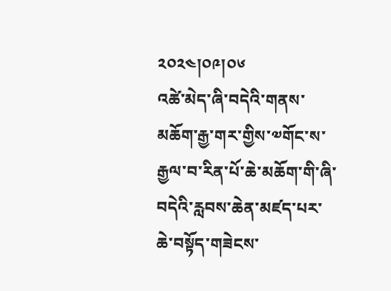༢༠༢༤།༠༩།༠༦
འཚེ་མེད་ཞི་བདེའི་གནས་མཆོག་རྒྱ་གར་གྱིས་༧གོང་ས་རྒྱལ་བ་རིན་པོ་ཆེ་མཆོག་གི་ཞི་བདེའི་རླབས་ཆེན་མཛད་པར་ཆེ་བསྟོད་གཟེངས་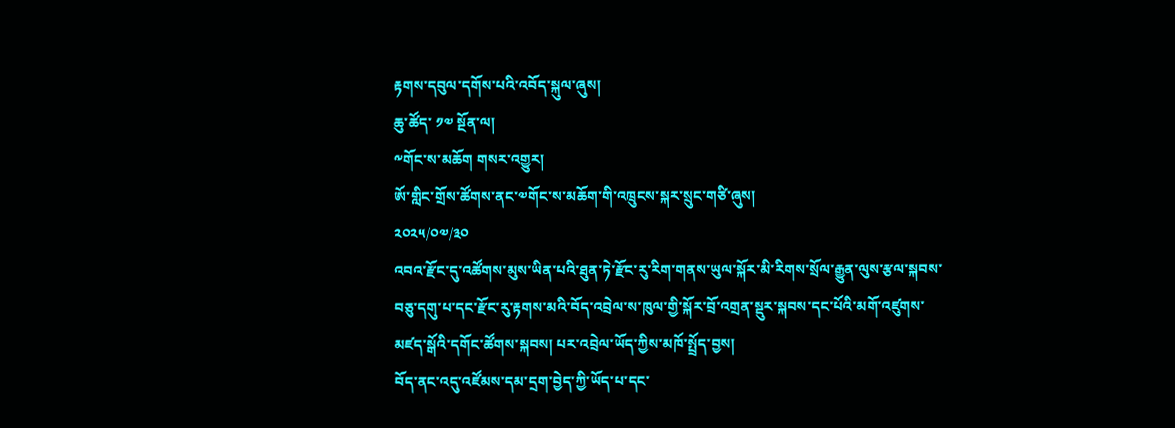རྟགས་དབུལ་དགོས་པའི་འབོད་སྐུལ་ཞུས།
ཆུ་ཚོད་ ༡༧ སྔོན་ལ།
༸གོང་ས་མཆོག གསར་འགྱུར།
ཨོ་གླིང་གྲོས་ཚོགས་ནང་༧གོང་ས་མཆོག་གི་འཁྲུངས་སྐར་སྲུང་གཙི་ཞུས།
༢༠༢༥/༠༧/༣༠
འབའ་རྫོང་དུ་འཚོགས་མུས་ཡིན་པའི་ཐུན་ཏེ་རྫོང་རུ་རིག་གནས་ཡུལ་སྐོར་མི་རིགས་སྲོལ་རྒྱུན་ལུས་རྩལ་སྐབས་བཅུ་དགུ་པ་དང་རྫོང་རུ་རྟགས་མའི་བོད་འབྲེལ་ས་ཁུལ་གྱི་སྐོར་བྲོ་འགྲན་སྡུར་སྐབས་དང་པོའི་མགོ་འཛུགས་མཛད་སྒོའི་དགོང་ཚོགས་སྐབས། པར་འབྲེལ་ཡོད་ཀྱིས་མཁོ་སྤྲོད་བྱས།
བོད་ནང་འདུ་འཛོམས་དམ་དྲག་བྱེད་ཀྱི་ཡོད་པ་དང་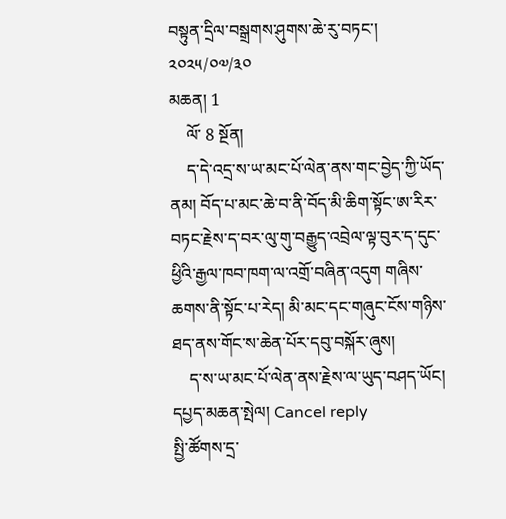བསྟུན་དྲིལ་བསྒྲགས་ཤུགས་ཆེ་རུ་བཏང་།
༢༠༢༥/༠༧/༣༠
མཆན། 1
    ལོ་ 8 སྔོན།
    ད་དེ་འདྲ་ས་ཡ་མང་པོ་ལེན་ནས་གང་བྱེད་ཀྱི་ཡོད་ནམ། བོད་པ་མང་ཆེ་བ་ནི་བོད་མི་ཆིག་སྟོང་ཨ་རིར་བཏང་རྗེས་ད་བར་ལུ་གུ་བརྒྱུད་འབྲེལ་ལྟ་བུར་ད་དུང་ཕྱིའི་རྒྱལ་ཁབ་ཁག་ལ་འགྲོ་བཞིན་འདུག གཞིས་ཆགས་ནི་སྟོང་པ་རེད། མི་མང་དང་གཞུང་ངོས་གཉིས་ཐད་ནས་གོང་ས་ཆེན་པོར་དབུ་བསྐོར་ཞུས།
    ད་ས་ཡ་མང་པོ་ལེན་ནས་རྗེས་ལ་ཡུད་བཤད་ཡོང།
དཔྱད་མཆན་སྤེལ། Cancel reply
སྤྱི་ཚོགས་དྲ་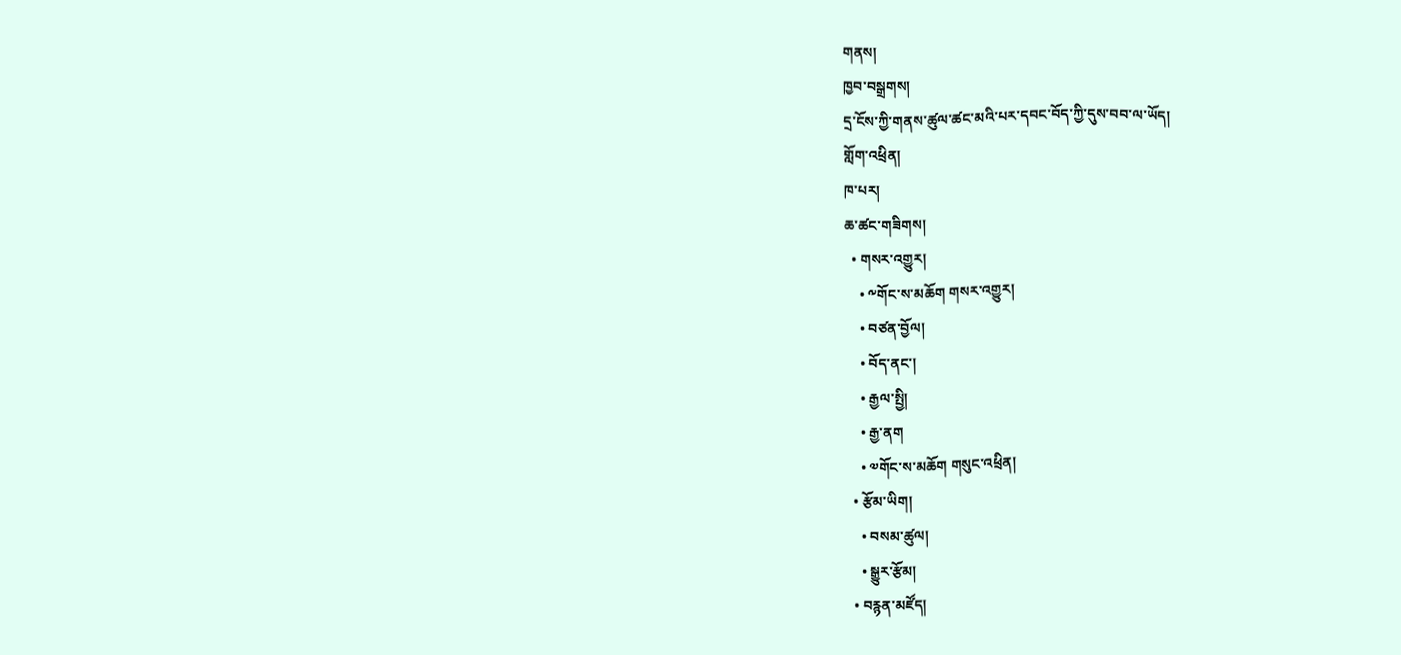གནས།
ཁྱབ་བསྒྲགས།
དྲ་ངོས་ཀྱི་གནས་ཚུལ་ཚང་མའི་པར་དབང་བོད་ཀྱི་དུས་བབ་ལ་ཡོད།
གློག་འཕྲིན།
ཁ་པར།
ཆ་ཚང་གཟིགས།
  • གསར་འགྱུར།
    • ༸གོང་ས་མཆོག གསར་འགྱུར།
    • བཙན་བྱོལ།
    • བོད་ནང་།
    • རྒྱལ་སྤྱི།
    • རྒྱ་ནག
    • ༧གོང་ས་མཆོག གསུང་འཕྲིན།
  • རྩོམ་ཡིག།
    • བསམ་ཚུལ།
    • སྒྱུར་རྩོམ།
  • བརྙན་མཛོད།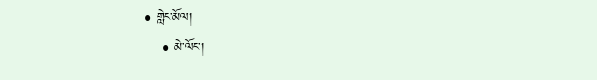• གླེང་མོལ།
    • མེ་ལོང་།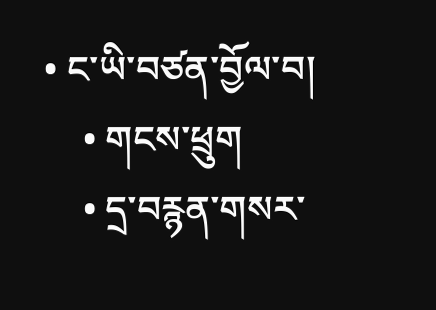• ང་ཡི་བཙན་བྱོལ་བ།
    • གངས་ཕྲུག
    • དྲ་བརྙན་གསར་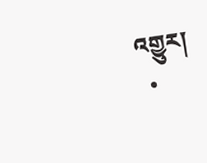འགྱུར།
  •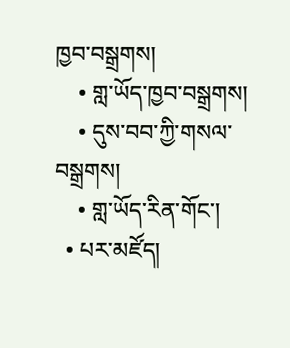ཁྱབ་བསྒྲགས།
    • གླ་ཡོད་ཁྱབ་བསྒྲགས།
    • དུས་བབ་ཀྱི་གསལ་བསྒྲགས།
    • གླ་ཡོད་རིན་གོང་།
  • པར་མཛོད།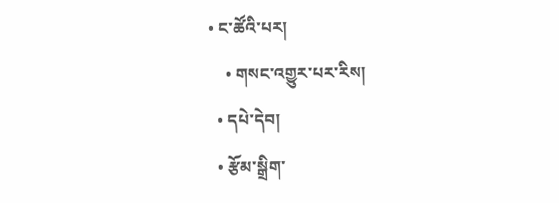• ང་ཚོའི་པར།
    • གསང་འགྱུར་པར་རིས།
  • དཔེ་དེབ།
  • རྩོམ་སྒྲིག་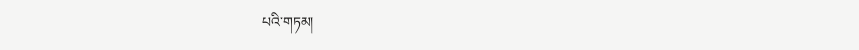པའི་གཏམ།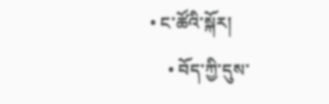• ང་ཚོའི་སྐོར།
    • བོད་ཀྱི་དུས་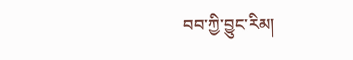བབ་ཀྱི་བྱུང་རིམ།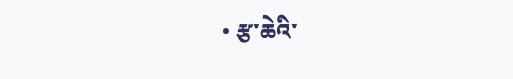• རྩ་ཆེའི་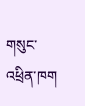གསུང་འཕྲིན་ཁག